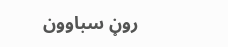روڼ سباوون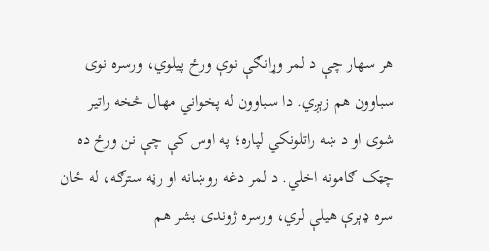هر سهار چې د لمر وړانګې نوې ورځ پیلوي، ورسره نوی سباوون هم زېږي. دا سباوون له پخواني مهال څخه راتیر شوی او د ښه راتلونکي لپاره؛ په اوس کې چې نن ورځ ده چټک ګامونه اخلي. د لمر دغه روښانه او رڼه سترګه، له ځان سره ډېرې هیلې لري، ورسره ژوندی بشر هم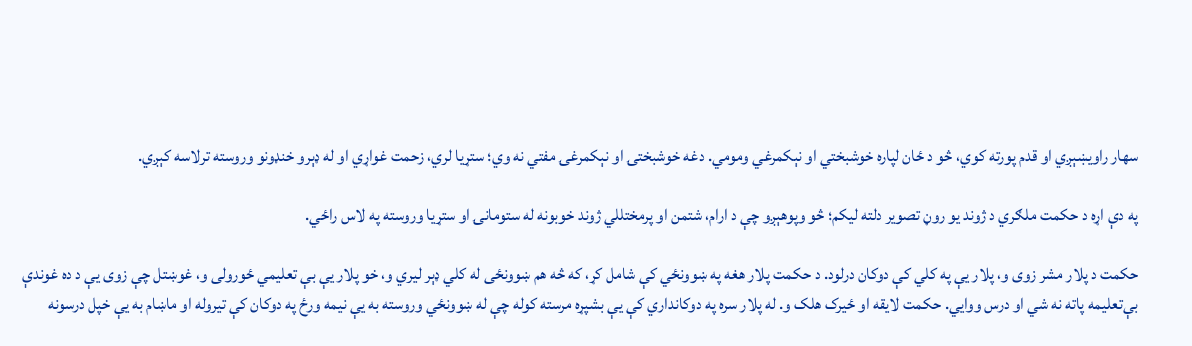سهار راویښېږي او قدم پورته کوي، څو د ځان لپاره خوشبختي او نېکمرغي ومومي. دغه خوشبختۍ او نېکمرغۍ مفتي نه وي؛ ستړیا لري، زحمت غواړي او له ډېرو خنډونو وروسته ترلاسه کېږي.

په دې اړه د حکمت ملګري د ژوند یو روڼ تصویر دلته لیکم؛ څو وپوهېږو چې د ارام، شتمن او پرمختللي ژوند خوبونه له ستومانۍ او ستړیا وروسته په لاس راځي.

حکمت د پلار مشر زوی و، پلار یې په کلي کې دوکان درلود. د حکمت پلار هغه په ښوونځي کې شامل کړ، که څه هم ښوونځی له کلي ډېر لیري و، خو پلار یې بې تعلیمي ځورولی و، غوښتل چې زوی یې د ده غوندې بې‌تعلیمه پاته نه شي او درس ووایي. حکمت لایقه او ځیرک هلک و. له پلار سره په دوکانداري کې یې بشپړه مرسته کوله چې له ښوونځي وروسته به یې نیمه ورځ په دوکان کې تیروله او ماښام به یې خپل درسونه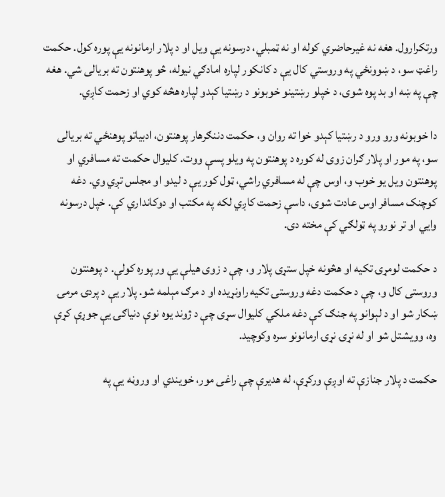ورتکرارول. هغه نه غیرحاضري کوله او نه ټمبلي، درسونه یې ویل او د پلار ارمانونه یې پوره کول. حکمت راغټ سو، د ښوونځي په وروستي کال یې د کانکور لپاره امادګي نیوله، څو پوهنتون ته بریالی شي. هغه چې په ښه او بد پوه شوی، د خپلو رښتینو خوبونو د رښتیا کېدو لپاره هڅه کوي او زحمت کاږي.

دا خوبونه ورو ورو د رښتیا کېدو خوا ته روان و، حکمت دننګرهار پوهنتون، ادبیاتو پوهنځي ته بریالی سو، په مور او پلار ګران زوی له کوره د پوهنتون په ویلو پسې ووت. کلیوال حکمت ته مسافري او پوهنتون ویل یو خوب و، اوس چې له مسافري راشي، ټول کور یې د لیدو او مجلس تږي وي. دغه کوچنک مسافر اوس عادت شوی، داسې زحمت کاږي لکه په مکتب او دوکانداري کې. خپل درسونه وايي او تر نورو په ټولګي کې مخته دی.

د حکمت لومړۍ تکیه او هڅونه خپل ستړی پلار و، چې د زوی هیلې یې ور پوره کولې. د پوهنتون وروستی کال و، چې د حکمت دغه وروستۍ تکیه راونړیده او د مرګ مېلمه شو. پلار یې د پردۍ مرمۍ ښکار شو او د لېوانو په جنګ کې دغه ملکي کلیوال سړی چې د ژوند یوه نوې دنیاګۍ یې جوړې کړې وه، وویشتل شو او له نړۍ نړۍ ارمانونو سره وکوچید.

حکمت د پلار جنازې ته اوږې ورکړې، له هدیرې چې راغی مور، خویندي او وروڼه یې په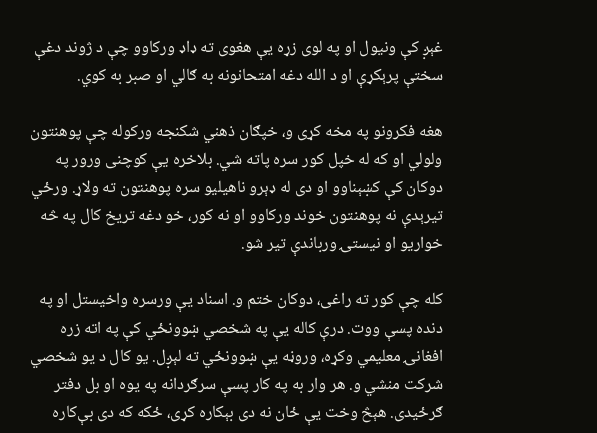غېږ کې ونیول او په لوی زړه یې هغوی ته ډاډ ورکاوو چې د ژوند دغې سختې پرېکړې او د الله دغه امتحانونه به ګالي او صبر به کوي.

هغه فکرونو په مخه کړی و، خپګان ذهني شکنجه ورکوله چې پوهنتون ولولي او که له خپل کور سره پاته شي. بلاخره یې کوچنی ورور په دوکان کې کښېناوو او دی له ډېرو ناهیلیو سره پوهنتون ته ولاړ. ورځي تیرېدې نه پوهنتون خوند ورکاوو او نه کور، خو دغه تریخ کال په څه خواریو او نیستۍ ورباندې تیر شو.

کله چې کور ته راغی، دوکان ختم و. اسناد یې ورسره واخیستل او په دنده پسې ووت. درې کاله یې په شخصي ښوونځي کې په اته زره افغانۍ معلیمي وکړه، وروڼه یې ښوونځي ته لېږل. یو کال د یو شخصي شرکت منشي و. هر وار به په کار پسې سرګردانه په یوه او بل دفتر ګرځیدی. هېڅ‌ وخت یې ځان نه دی بېکاره کړی، ځکه که دی بې‌کاره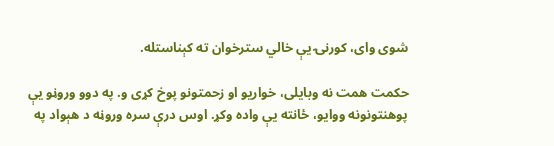شوی وای، کورنۍ یې خالي سترخوان ته کېناستله.

حکمت همت نه وبایلی، خواریو او زحمتونو پوخ کړی و. په دوو وروڼو یې پوهنتونونه ووایو، ځانته یې واده وکړ. اوس درې سره وروڼه د هېواد په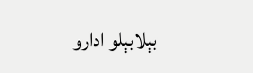بېلابېلو ادارو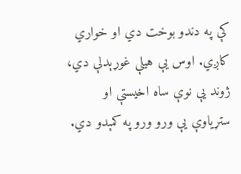کې په دندو بوخت دي او خواري کاږي. اوس یې هیلې غوړېدلې دي، ژوند یې نوې ساه اخیستې او ستړیاوې یې ورو ورو په کمېدو دي.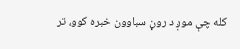کله چې موږ د روڼ سباوون خبره کوو، تر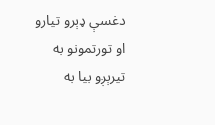دغسې ډېرو تیارو او تورتمونو به تیرېږو بیا به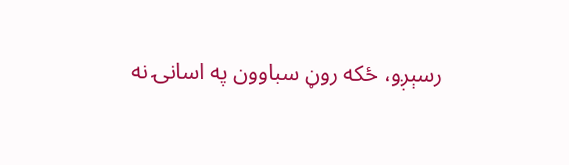رسېږو، ځکه روڼ سباوون په اسانۍ نه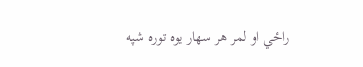راځي او لمر هر سهار یوه توره شپه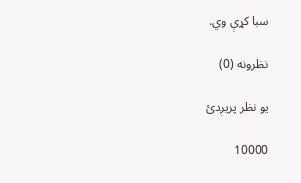سبا کړې وي.

نظرونه (0)

یو نظر پریږدئ

10000